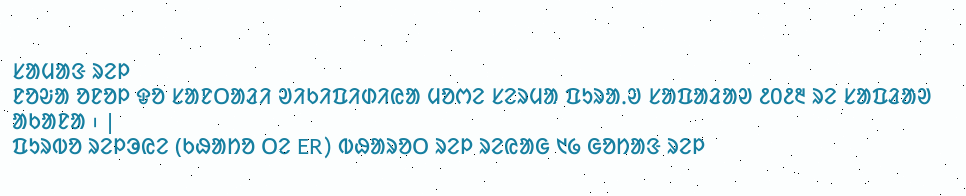ᱥᱟᱢᱟᱝ ᱨᱮᱞ
ᱱᱚᱶᱟ ᱚᱱᱚᱞ ᱫᱚ ᱥᱟᱱᱛᱟᱲᱤ ᱣᱤᱠᱤᱯᱤᱰᱤᱭᱟ ᱢᱚᱬᱮ ᱥᱮᱨᱢᱟ ᱯᱩᱨᱟᱹᱣ ᱥᱟᱯᱟᱲᱟᱣ ᱒᱐᱒᱓ ᱨᱮ ᱥᱟᱯᱲᱟᱣ ᱟᱠᱟᱱᱟ ᱾ |
ᱯᱩᱨᱵᱚ ᱨᱮᱞᱳᱭᱮ (ᱠᱷᱟᱴᱚ ᱛᱮ ER) ᱵᱷᱟᱨᱚᱛ ᱨᱮᱞ ᱨᱮᱭᱟᱜ ᱑᱙ ᱜᱚᱴᱟᱝ ᱨᱮᱞ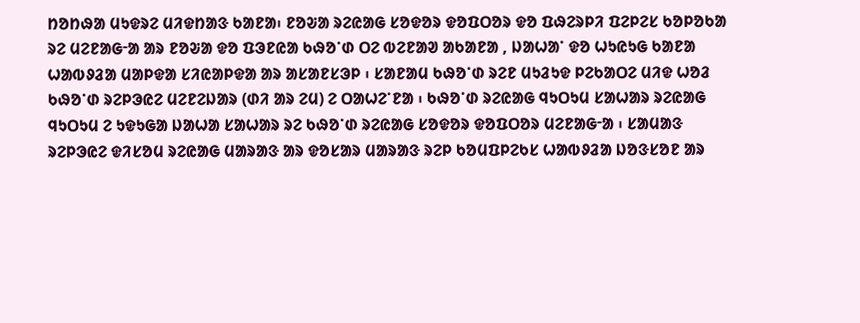ᱴᱚᱴᱷᱟ ᱢᱩᱫᱨᱮ ᱢᱤᱫᱴᱟᱝ ᱠᱟᱱᱟ᱾ ᱱᱚᱶᱟ ᱨᱮᱭᱟᱜ ᱥᱚᱫᱚᱨ ᱫᱚᱯᱛᱚᱨ ᱫᱚ ᱯᱷᱮᱨᱞᱤ ᱯᱮᱞᱮᱥ ᱠᱚᱞᱚᱠᱟ ᱨᱮ ᱢᱮᱱᱟᱜᱼᱟ ᱟᱨ ᱱᱚᱶᱟ ᱫᱚ ᱯᱳᱱᱭᱟ ᱠᱷᱚᱸᱰ ᱛᱮ ᱵᱮᱱᱟᱣ ᱟᱠᱟᱱᱟ , ᱡᱟᱦᱟᱸ ᱫᱚ ᱦᱩᱭᱩᱜ ᱠᱟᱱᱟ ᱦᱟᱵᱽᱲᱟ ᱢᱟᱞᱫᱟ ᱥᱤᱭᱟᱞᱫᱟ ᱟᱨ ᱟᱥᱟᱱᱥᱳᱞ ᱾ ᱥᱟᱱᱟᱢ ᱠᱷᱚᱸᱰ ᱨᱮᱱ ᱢᱩᱲᱩᱫ ᱞᱮᱠᱟᱛᱮ ᱢᱤᱫ ᱦᱚᱲ ᱠᱷᱚᱸᱰ ᱨᱮᱞᱳᱭᱮ ᱢᱮᱱᱮᱡᱟᱨ (ᱰᱤ ᱟᱨ ᱮᱢ) ᱮ ᱛᱟᱦᱮᱸᱱᱟ ᱾ ᱠᱷᱚᱸᱰ ᱨᱮᱭᱟᱜ ᱧᱩᱛᱩᱢ ᱥᱟᱦᱟᱨ ᱨᱮᱭᱟᱜ ᱧᱩᱛᱩᱢ ᱮ ᱩᱫᱩᱜᱟ ᱡᱟᱦᱟ ᱥᱟᱦᱟᱨ ᱨᱮ ᱠᱷᱚᱸᱰ ᱨᱮᱭᱟᱜ ᱥᱚᱫᱚᱨ ᱫᱚᱯᱛᱚᱨ ᱢᱮᱱᱟᱜᱼᱟ ᱾ ᱥᱟᱢᱟᱝ ᱨᱮᱞᱳᱭᱮ ᱫᱤᱥᱚᱢ ᱨᱮᱭᱟᱜ ᱢᱟᱨᱟᱝ ᱟᱨ ᱫᱚᱥᱟᱨ ᱢᱟᱨᱟᱝ ᱨᱮᱞ ᱠᱚᱢᱯᱞᱮᱠᱥ ᱦᱟᱵᱽᱲᱟ ᱡᱚᱝᱥᱚᱱ ᱟᱨ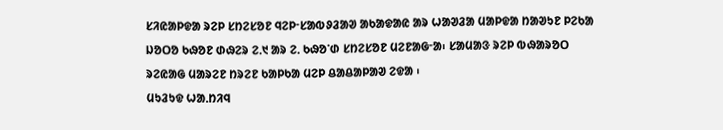ᱥᱤᱭᱟᱞᱫᱟ ᱨᱮᱞ ᱥᱴᱮᱥᱚᱱ ᱧᱮᱞᱼᱥᱟᱵᱽᱲᱟᱣ ᱟᱠᱟᱫᱟᱭ ᱟᱨ ᱦᱟᱣᱲᱟ ᱢᱟᱞᱫᱟ ᱴᱟᱣᱩᱱ ᱞᱮᱠᱟ ᱡᱚᱛᱚ ᱠᱷᱚᱱ ᱰᱷᱮᱨ ᱮᱹ᱑ ᱟᱨ ᱮᱹ ᱠᱷᱚᱸᱰ ᱥᱴᱮᱥᱚᱱ ᱢᱮᱱᱟᱜᱼᱟ᱾ ᱥᱟᱢᱟᱝ ᱨᱮᱞ ᱵᱷᱟᱨᱚᱛ ᱨᱮᱭᱟᱜ ᱢᱟᱨᱮᱱ ᱴᱨᱮᱱ ᱠᱟᱞᱠᱟ ᱢᱮᱞ ᱪᱟᱪᱟᱞᱟᱣ ᱮᱫᱟ ᱾
ᱢᱩᱲᱩᱫ ᱦᱟᱹᱴᱤᱧ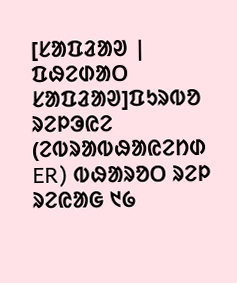[ᱥᱟᱯᱲᱟᱣ | ᱯᱷᱮᱰᱟᱛ ᱥᱟᱯᱲᱟᱣ]ᱯᱩᱨᱵᱚ ᱨᱮᱞᱳᱭᱮ (ᱮᱵᱨᱟᱵᱷᱟᱭᱮᱴᱰ ER) ᱵᱷᱟᱨᱚᱛ ᱨᱮᱞ ᱨᱮᱭᱟᱜ ᱑᱙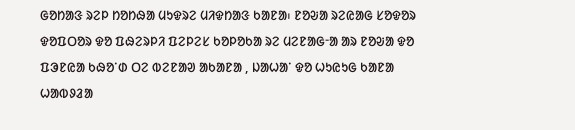ᱜᱚᱴᱟᱝ ᱨᱮᱞ ᱴᱚᱴᱷᱟ ᱢᱩᱫᱨᱮ ᱢᱤᱫᱴᱟᱝ ᱠᱟᱱᱟ᱾ ᱱᱚᱶᱟ ᱨᱮᱭᱟᱜ ᱥᱚᱫᱚᱨ ᱫᱚᱯᱛᱚᱨ ᱫᱚ ᱯᱷᱮᱨᱞᱤ ᱯᱮᱞᱮᱥ ᱠᱚᱞᱚᱠᱟ ᱨᱮ ᱢᱮᱱᱟᱜᱼᱟ ᱟᱨ ᱱᱚᱶᱟ ᱫᱚ ᱯᱳᱱᱭᱟ ᱠᱷᱚᱸᱰ ᱛᱮ ᱵᱮᱱᱟᱣ ᱟᱠᱟᱱᱟ , ᱡᱟᱦᱟᱸ ᱫᱚ ᱦᱩᱭᱩᱜ ᱠᱟᱱᱟ ᱦᱟᱵᱽᱲᱟ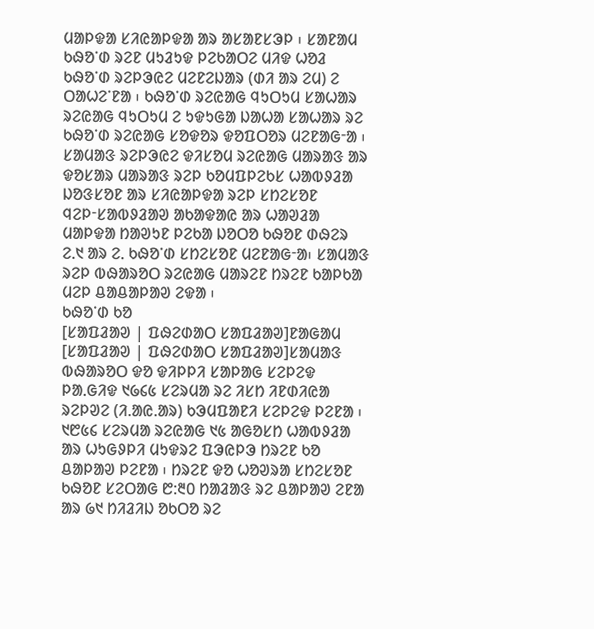ᱢᱟᱞᱫᱟ ᱥᱤᱭᱟᱞᱫᱟ ᱟᱨ ᱟᱥᱟᱱᱥᱳᱞ ᱾ ᱥᱟᱱᱟᱢ ᱠᱷᱚᱸᱰ ᱨᱮᱱ ᱢᱩᱲᱩᱫ ᱞᱮᱠᱟᱛᱮ ᱢᱤᱫ ᱦᱚᱲ ᱠᱷᱚᱸᱰ ᱨᱮᱞᱳᱭᱮ ᱢᱮᱱᱮᱡᱟᱨ (ᱰᱤ ᱟᱨ ᱮᱢ) ᱮ ᱛᱟᱦᱮᱸᱱᱟ ᱾ ᱠᱷᱚᱸᱰ ᱨᱮᱭᱟᱜ ᱧᱩᱛᱩᱢ ᱥᱟᱦᱟᱨ ᱨᱮᱭᱟᱜ ᱧᱩᱛᱩᱢ ᱮ ᱩᱫᱩᱜᱟ ᱡᱟᱦᱟ ᱥᱟᱦᱟᱨ ᱨᱮ ᱠᱷᱚᱸᱰ ᱨᱮᱭᱟᱜ ᱥᱚᱫᱚᱨ ᱫᱚᱯᱛᱚᱨ ᱢᱮᱱᱟᱜᱼᱟ ᱾ ᱥᱟᱢᱟᱝ ᱨᱮᱞᱳᱭᱮ ᱫᱤᱥᱚᱢ ᱨᱮᱭᱟᱜ ᱢᱟᱨᱟᱝ ᱟᱨ ᱫᱚᱥᱟᱨ ᱢᱟᱨᱟᱝ ᱨᱮᱞ ᱠᱚᱢᱯᱞᱮᱠᱥ ᱦᱟᱵᱽᱲᱟ ᱡᱚᱝᱥᱚᱱ ᱟᱨ ᱥᱤᱭᱟᱞᱫᱟ ᱨᱮᱞ ᱥᱴᱮᱥᱚᱱ ᱧᱮᱞᱼᱥᱟᱵᱽᱲᱟᱣ ᱟᱠᱟᱫᱟᱭ ᱟᱨ ᱦᱟᱣᱲᱟ ᱢᱟᱞᱫᱟ ᱴᱟᱣᱩᱱ ᱞᱮᱠᱟ ᱡᱚᱛᱚ ᱠᱷᱚᱱ ᱰᱷᱮᱨ ᱮᱹ᱑ ᱟᱨ ᱮᱹ ᱠᱷᱚᱸᱰ ᱥᱴᱮᱥᱚᱱ ᱢᱮᱱᱟᱜᱼᱟ᱾ ᱥᱟᱢᱟᱝ ᱨᱮᱞ ᱵᱷᱟᱨᱚᱛ ᱨᱮᱭᱟᱜ ᱢᱟᱨᱮᱱ ᱴᱨᱮᱱ ᱠᱟᱞᱠᱟ ᱢᱮᱞ ᱪᱟᱪᱟᱞᱟᱣ ᱮᱫᱟ ᱾
ᱠᱷᱚᱸᱰ ᱠᱚ
[ᱥᱟᱯᱲᱟᱣ | ᱯᱷᱮᱰᱟᱛ ᱥᱟᱯᱲᱟᱣ]ᱱᱟᱜᱟᱢ
[ᱥᱟᱯᱲᱟᱣ | ᱯᱷᱮᱰᱟᱛ ᱥᱟᱯᱲᱟᱣ]ᱥᱟᱢᱟᱝ ᱵᱷᱟᱨᱚᱛ ᱫᱚ ᱫᱤᱞᱞᱤ ᱥᱟᱞᱟᱜ ᱥᱮᱞᱮᱫ ᱞᱟᱹᱜᱤᱫ ᱑᱙᱔᱕ ᱥᱮᱨᱢᱟ ᱨᱮ ᱤᱥᱴ ᱤᱱᱰᱤᱭᱟ ᱨᱮᱞᱣᱮ (ᱤ.ᱟᱭ.ᱟᱨ) ᱠᱳᱢᱯᱟᱱᱤ ᱥᱮᱞᱮᱫ ᱞᱮᱱᱟ ᱾ ᱑᱘᱕᱔ ᱥᱮᱨᱢᱟ ᱨᱮᱭᱟᱜ ᱑᱕ ᱟᱜᱚᱥᱴ ᱦᱟᱵᱽᱲᱟ ᱟᱨ ᱦᱩᱜᱽᱞᱤ ᱢᱩᱫᱨᱮ ᱯᱳᱭᱞᱳ ᱴᱨᱮᱱ ᱠᱚ ᱪᱟᱞᱟᱣ ᱞᱮᱱᱟ ᱾ ᱴᱨᱮᱱ ᱫᱚ ᱦᱚᱣᱨᱟ ᱥᱴᱮᱥᱚᱱ ᱠᱷᱚᱱ ᱥᱮᱛᱟᱜ ᱘:᱓᱐ ᱴᱟᱲᱟᱝ ᱨᱮ ᱪᱟᱞᱟᱣ ᱮᱱᱟ ᱟᱨ ᱙᱑ ᱴᱤᱲᱤᱡ ᱚᱠᱛᱚ ᱨᱮ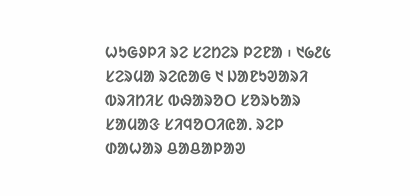ᱦᱩᱜᱽᱞᱤ ᱨᱮ ᱥᱮᱴᱮᱨ ᱞᱮᱱᱟ ᱾ ᱑᱙᱒᱕ ᱥᱮᱨᱢᱟ ᱨᱮᱭᱟᱜ ᱑ ᱡᱟᱱᱩᱣᱟᱨᱤ ᱵᱨᱤᱴᱤᱥ ᱵᱷᱟᱨᱚᱛ ᱥᱚᱨᱠᱟᱨ ᱥᱟᱢᱟᱝ ᱥᱤᱧᱚᱛᱤᱭᱟᱹ ᱨᱮᱞ ᱰᱟᱦᱟᱨ ᱪᱟᱪᱟᱞᱟᱣ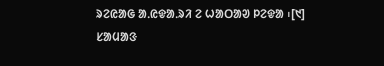ᱨᱮᱭᱟᱜ ᱟᱹᱭᱫᱟᱹᱨᱤ ᱮ ᱦᱟᱛᱟᱣ ᱞᱮᱫᱟ ᱾[᱑]
ᱥᱟᱢᱟᱝ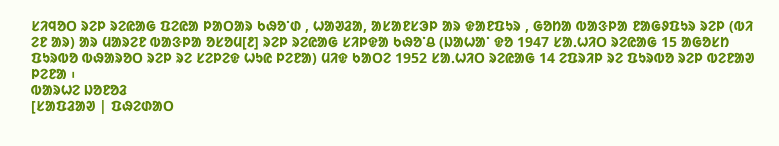ᱥᱤᱧᱚᱛ ᱨᱮᱞ ᱨᱮᱭᱟᱜ ᱯᱮᱭᱟ ᱞᱟᱛᱟᱨ ᱠᱷᱚᱸᱰ , ᱦᱟᱣᱲᱟ, ᱟᱥᱟᱱᱥᱳᱞ ᱟᱨ ᱫᱟᱱᱯᱩᱨ , ᱜᱚᱴᱟ ᱵᱟᱝᱞᱟ ᱱᱟᱜᱽᱯᱩᱨ ᱨᱮᱞ (ᱵᱤ ᱮᱱ ᱟᱨ) ᱟᱨ ᱢᱟᱨᱮᱱ ᱵᱟᱝᱞᱟ ᱚᱥᱚᱢ[᱒] ᱨᱮᱞ ᱨᱮᱭᱟᱜ ᱥᱤᱞᱫᱟ ᱠᱷᱚᱸᱪ (ᱡᱟᱦᱟᱸ ᱫᱚ 1947 ᱥᱟᱹᱦᱤᱛ ᱨᱮᱭᱟᱜ 15 ᱟᱜᱚᱥᱴ ᱯᱩᱨᱵᱚ ᱵᱷᱟᱨᱚᱛ ᱨᱮᱞ ᱨᱮ ᱥᱮᱞᱮᱫ ᱦᱩᱭ ᱞᱮᱱᱟ) ᱢᱤᱫ ᱠᱟᱛᱮ 1952 ᱥᱟᱹᱦᱤᱛ ᱨᱮᱭᱟᱜ 14 ᱮᱯᱨᱤᱞ ᱨᱮ ᱯᱩᱨᱵᱚ ᱨᱮᱞ ᱵᱮᱱᱟᱣ ᱞᱮᱱᱟ ᱾
ᱵᱟᱨᱦᱮ ᱡᱚᱱᱚᱲ
[ᱥᱟᱯᱲᱟᱣ | ᱯᱷᱮᱰᱟᱛ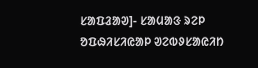ᱥᱟᱯᱲᱟᱣ]- ᱥᱟᱢᱟᱝ ᱨᱮᱞ ᱚᱯᱷᱤᱥᱤᱭᱟᱞ ᱣᱮᱵᱽᱥᱟᱭᱤᱴ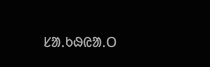ᱥᱟᱹᱠᱷᱭᱟᱹᱛ